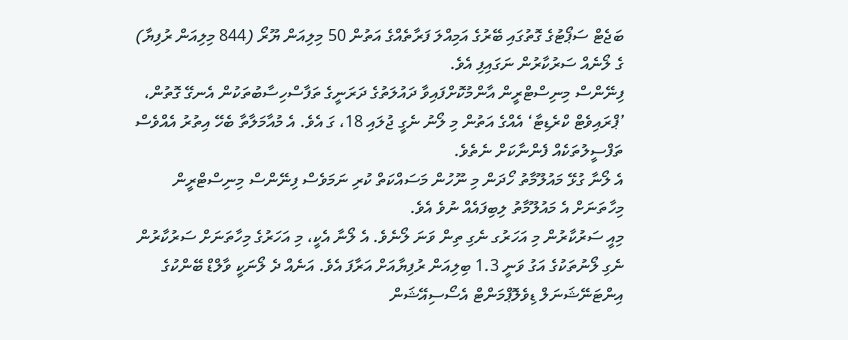ބަޖެޓް ސަޕޯޓުގެ ގޮތުގައި ބޭރުގެ އަމިއްލަ ފަރާތެއްގެ އަތުން 50 މިލިއަން ޔޫރޯ (844 މިލިއަން ރުފިޔާ) ގެ ލޯނެއް ސަރުކާރުން ނަގައިފި އެވެ.
ފިނޭންސް މިނިސްޓްރީން އާންމުކޮށްފައިވާ ދައުލަތުގެ ދަރަނީގެ ތަފާސްހިސާބުތަކުން އެނގޭ ގޮތުން، ’ޕްރައިވެޓް ކްރެޑިޓާ‘ އެއްގެ އަތުން މި ލޯނު ނެގީ ޖުލައި 18، ގަ އެވެ. އެ މުއާމަލާތާ ބެހޭ އިތުރު އެއްވެސް ތަފްސީލުތަކެއް ފެންނާކަށް ނެތެވެ.
އެ ލޯނާ ގުޅޭ މައުލޫމާތު ހޯދަން މި ނޫހުން މަސައްކަތް ކުރި ނަމަވެސް ފިނޭންސް މިނިސްޓްރީން މިހާތަނަށް އެ މައުލޫމާތު ލިބިފައެއް ނުވެ އެވެ.
މިއީ ސަރުކާރުން މި އަހަރުގ ނެގި ތިން ވަނަ ލޯނެވެ. އެ ލޯނާ އެކީ، މި އަހަރުގެ މިހާތަނަށް ސަރުކާރުން ނެގި ލޯނުތަކުގެ އަގު ވަނީ 1.3 ބިލިއަން ރުފިޔާއަށް އަރާފަ އެވެ. އަނެއް ދެ ލޯނަކީ ވާލްޑް ބޭންކުގެ އިންޓަނޭޝަނަލް ޑިވެލޮޕްމަންޓް އެސޯސިއޭޝަން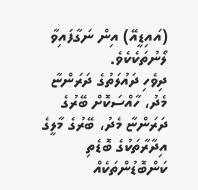(އައިޑީއޭ) އިން ނަގާފައިވާ ލޯނުތަކެކެވެ.
ދިވެހި ދައުލަތުގެ ދަރަންޏާ މެދު، ހާއްސަކޮށް ބޭރުގެ ދަރަންޏާ މެދު، ބޭރުގެ މާލީގެ އިދާރާތަކުގެ ބޮޑެތި ކަންބޮޑުންތަކެއް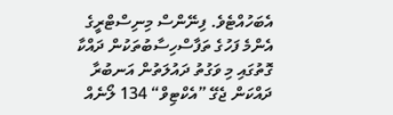އެބަހުއްޓެވެ. ފިނޭންސް މިނިސްޓްރީގެ އެންމެ ފަހުގެ ތަފާސްހިސާބުތަކުން ދައްކާ ގޮތުގައި މި ވަގުތު ދައުލަތުން އަނބުރާ ދައްކަން ޖެގޭ ”އެކްޓިވް“ 134 ލޯނެއް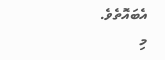އެބައޮތެވެ.
މި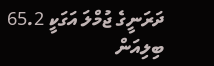ދަރަނީގެ ޖުމްލަ އަގަކީ 65.2 ބިލިއަން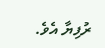ރުފިޔާ އެވެ.